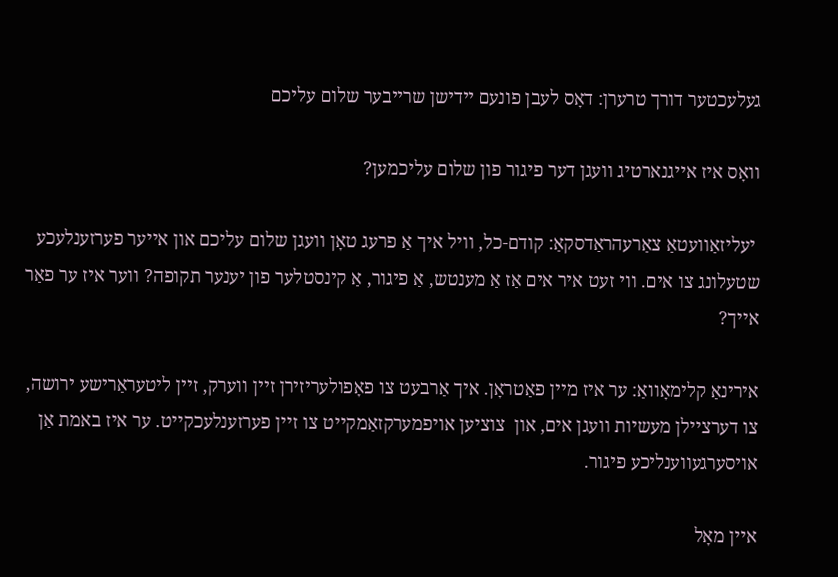געלעכטער דורך טרערן: דאָס לעבן פונעם יידישן שרייבער שלום עליכם

וואָס איז אייגנארטיג וועגן דער פיגור פון שלום עליכמען?

 יעליזאַוועטאַ צאַרעהראַדסקאַ: קודם-כל, וויל איך אַ פרעג טאָן וועגן שלום עליכם און אייער פערזענלעכע שטעלונג צו אים. ווי זעט איר אים אַז אַ מענטש, אַ פיגור, אַ קינסטלער פון יענער תקופה? ווער איז ער פאַר אייך?

אירינאַ קלימאָוואַ: ער איז מיין פאַטראָן. איך אַרבעט צו פאָפולעריזירן זיין ווערק, זיין ליטעראַרישע ירושה, צו דערציילן מעשיות וועגן אים, און  צוציען אויפמערקזאַמקייט צו זיין פערזענלעכקייט. ער איז באמת אַן אויסערגעווענליכע פיגור.

איין מאָל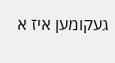געקומען איז א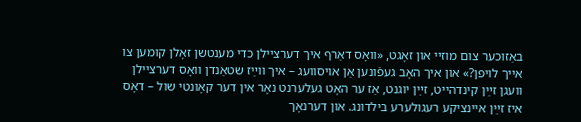באַזוכער צום מוזיי און זאָגט, «וואָס דאַרף איך דערציילן כדי מענטשן זאָלן קומען צו אייך לויפן?» און איך האָב געפֿונען אַן אויסוועג – איך ווײַז שטאַנדן וואָס דערציילן וועגן זײַן קינדהייט, זײַן יוגנט, אַז ער האָט געלערנט נאָר אין דער קאָונטי שול – דאָס איז זײַן איינציקע רעגולערע בילדונג. און דערנאָך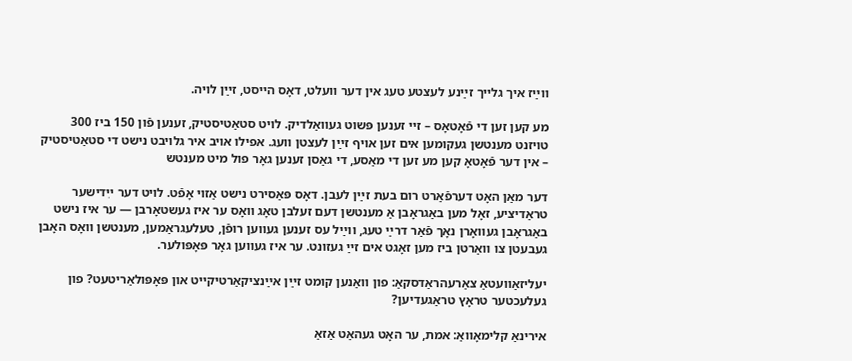ווײַז איך גלייך זײַנע לעצטע טעג אין דער וועלט, דאָס הייסט, זײַן לויה.

מע קען זען די פֿאָטאָס – זיי זענען פּשוט געוואַלדיק. לויט סטאַטיסטיק, זענען פֿון 150 ביז 300 טויזנט מענטשן געקומען אים זען אויף זײַן לעצטן וועג. אפילו אויב איר גלויבט נישט די סטאַטיסטיק – אין דער פֿאָטאָ קען מע זען די מאַסע, די גאַסן זענען גאָר פול מיט מענטש

דער מאַן האָט דערפֿאַרט רום בעת זײַן לעבן. דאָס פּאַסירט נישט אַזוי אָפֿט. לויט דער ייִדישער טראַדיציע, זאָל מען באַגראָבן אַ מענטשן דעם זעלבן טאָג וואָס ער איז געשטאָרבן — ער איז נישט באַגראָבן געוואָרן נאָך פֿאַר דרײַ טעג, ווײַל עס זענען געווען רופֿן, טעלעגראַמען, מענטשן וואָס האָבן געבעטן צו וואַרטן ביז מען זאָגט אים זייַ געזונט. ער איז געווען גאָר פּאָפּולער.

יעליזאַוועטאַ צאַרעהראַדסקאַ: פון וואַנען קומט זײַן אײַנציקאַרטיקייט און פּאָפּולאַריטעט? פון געלעכטער טראָץ טראַגעדיען?

אירינאַ קלימאָוואַ: אמת, ער האָט געהאַט אַזאַ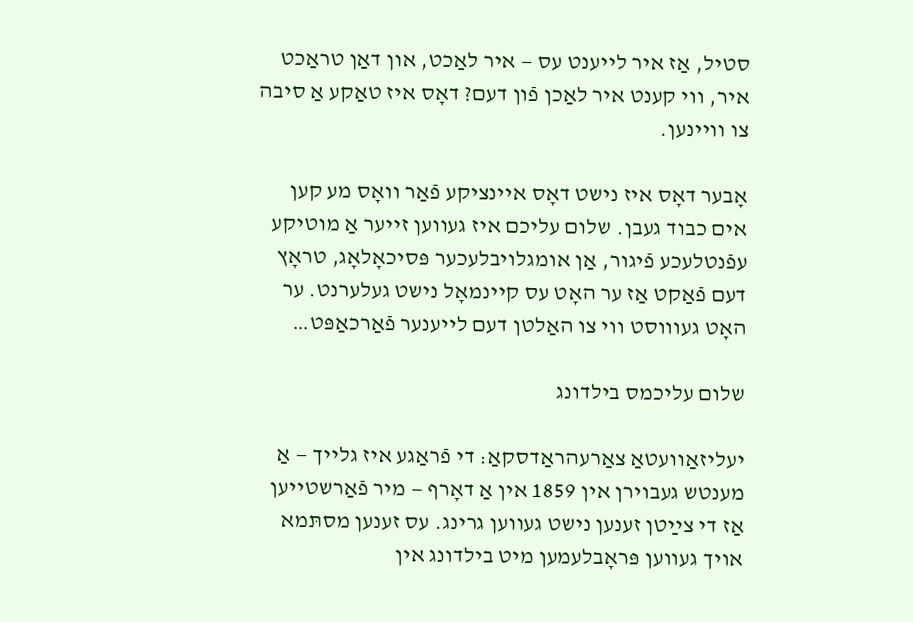סטיל, אַז איר לייענט עס — איר לאַכט, און דאַן טראַכט איר, ווי קענט איר לאַכן פֿון דעם? דאָס איז טאַקע אַ סיבה צו וויינען.

אָבער דאָס איז נישט דאָס איינציקע פֿאַר וואָס מע קען אים כבוד געבן. שלום עליכם איז געווען זייער אַ מוטיקע עפֿנטלעכע פֿיגור, אַן אומגלויבלעכער פּסיכאָלאָג, טראָץ דעם פֿאַקט אַז ער האָט עס קיינמאָל נישט געלערנט. ער האָט געוווסט ווי צו האַלטן דעם לייענער פֿאַרכאַפּט…

שלום עליכמס בילדונג

יעליזאַוועטאַ צאַרעהראַדסקאַ: די פֿראַגע איז גלייך — אַ מענטש געבוירן אין 1859 אין אַ דאָרף — מיר פֿאַרשטייען אַז די צײַטן זענען נישט געווען גרינג. עס זענען מסתּמא אויך געווען פּראָבלעמען מיט בילדונג אין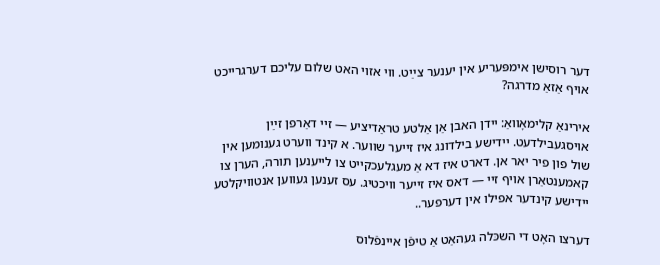דער רוסישן אימפּעריע אין יענער צײַט. ווי אזוי האט שלום עליכם דערגרייכט אויף אַזאַ מדרגה?

אירינאַ קלימאָוואַ: יידן האבן אַן אַלטע טראַדיציע — זיי דאַרפן זײַן אויסגעבילדעט. יידישע בילדונג איז זייער שווער. א קינד ווערט גענומען אין שול פון פיר יאר אן. דארט איז דא אַ מעגלעכקייט צו לייענען תורה, הערן צו קאמענטאַרן אויף זיי — דאס איז זייער וויכטיג. עס זענען געווען אנטוויקלטע יידישע קינדער אפילו אין דערפער..

דערצו האָט די השכּלה געהאַט אַ טיפֿן איינפֿלוס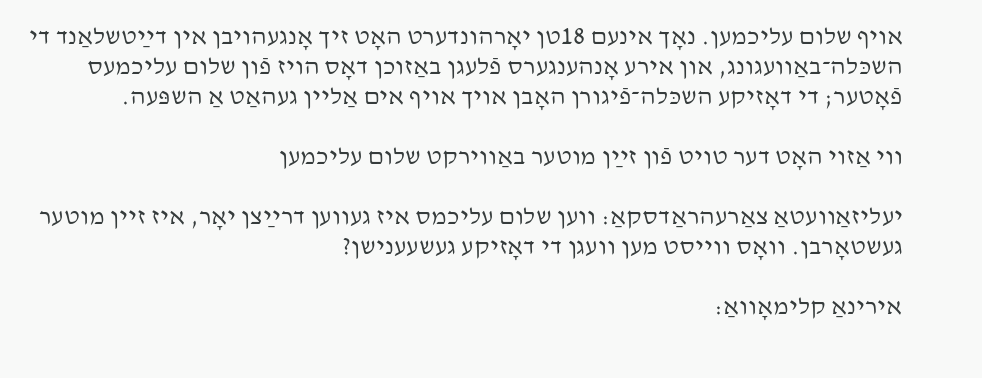אויף שלום עליכמען. נאָך אינעם 18טן יאָרהונדערט האָט זיך אָנגעהויבן אין דײַטשלאַנד די השכּלה־באַוועגונג, און אירע אָנהענגערס פֿלעגן באַזוכן דאָס הויז פֿון שלום עליכמעס פֿאָטער; די דאָזיקע השכּלה־פֿיגורן האָבן אויך אויף אים אַליין געהאַט אַ השפּעה.

ווי אַזוי האָט דער טויט פֿון זײַן מוטער באַווירקט שלום עליכמען

יעליזאַוועטאַ צאַרעהראַדסקאַ: ווען שלום עליכמס איז געווען דרײַצן יאָר, איז זיין מוטער געשטאָרבן. וואָס ווייסט מען וועגן די דאָזיקע געשעענישן?

אירינאַ קלימאָוואַ: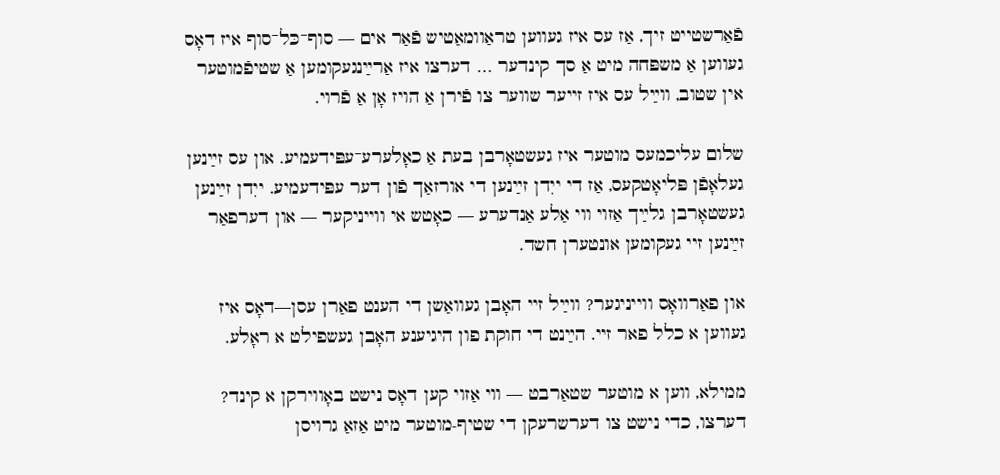פֿאַרשטייט זיך, אַז עס איז געווען טראַוומאַטיש פֿאַר אים — סוף־כּל־סוף איז דאָס געווען אַ משפּחה מיט אַ סך קינדער … דערצו איז אַרײַנגעקומען אַ שטיפֿמוטער אין שטוב, ווײַל עס איז זייער שווער צו פֿירן אַ הויז אָן אַ פֿרוי.

שלום עליכמעס מוטער איז געשטאָרבן בעת אַ כאָלערע־עפּידעמיע. און עס זײַנען געלאָפֿן פּליאָטקעס, אַז די ייִדן זײַנען די אורזאַך פֿון דער עפּידעמיע. ייִדן זײַנען געשטאָרבן גלײַך אַזוי ווי אַלע אַנדערע — כאָטש אי ווייניקער — און דערפאַר זײַנען זיי געקומען אונטערן חשד.

און פאַרוואָס ווייניגער? ווײַל זיי האָבן געוואַשן די הענט פאַרן עסן—דאָס איז געווען א כלל פאר זיי. הײַנט די חוקת פון היגיענע האָבן געשפילט א ראָלע.

ממילא, ווען א מוטער שטאַרבט — ווי אַזוי קען דאָס נישט באָווירקן א קינד? דערצו, כדי נישט צו דערשרעקן די שטיף-מוטער מיט אַזאַ גרויסן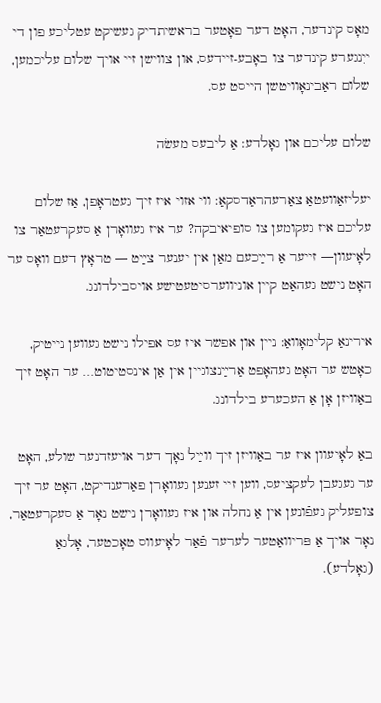מאָס קינדער, האָט דער פאָטער בראשיתדיק געשיקט עטליכע פון די ייִנגערע קינדער צו באָבע-זיידעס, און צווישן זיי אויך שלום עליכמען, שלום ראַבינאָוויטשן הייסט עס.

שלום עליכם און גאָלדע: אַ ליבעס מעשׂה

יעליזאַוועטאַ צאַרעהראַדסקאַ: ווי אזוי איז זיך געטראָפן, אַז שלום עליכם איז געקומען צו סופיאיבקה? ער איז געוואָרן אַ סעקרעטאַר צו לאָיעוון— זייער אַ רײַכעם מאַן אין יענער צײַט — טראָץ דעם וואָס ער האָט נישט געהאַט קיין אוניווערסיטעטישע אויסבילדונג.

אירינאַ קלימאָוואַ: ניין און אפשר איז עס אפילו נישט געווען נייטיק, כאָטש ער האָט געהאָפט אַרײַנצוגיין אין אַן אינסטיטוט… ער האָט זיך באַוויזן אָן אַ העכערע בילדונג.

באַ לאָיעוון איז ער באַוויזן זיך ווײַל נאָך דער אויעזדנער שולע, האָט ער געגעבן לעקציעס, ווען זיי זענען געוואָרן פאַרענדיקט, האָט ער זיך צופעליק געפֿונען אין אַ נחלה און איז געוואָרן נישט נאָר אַ סעקרעטאַר, נאָר אויך אַ פּריוואַטער לערער פֿאַר לאָיעווס טאָכטער, אָלגאַ (גאָלדע).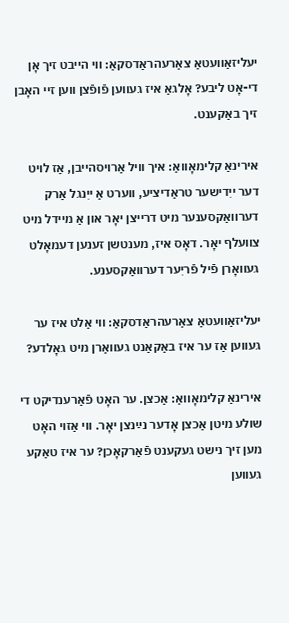יעליזאַוועטאַ צאַרעהראַדסקאַ: ווי הייבט זיך אָן די-אָט ליבע? אָלגאַ איז געווען פֿופֿצן ווען זיי האָבן זיך באַקענט.

אירינאַ קלימאָוואַ: איך וויל אַרויסהייבן, אַז לויט דער ייִדישער טראַדיציע, ווערט אַ ייִנגל אַרק דערוואַקסענער מיט דרייצן יאָר און אַ מיידל מיט צוועלף יאָר. דאָס איז, מענטשן זענען דעמאָלט געוואָרן פֿיל פֿריִער דערוואַקסענע.

יעליזאַוועטאַ צאַרעהראַדסקאַ: ווי אַלט איז ער געווען אַז ער איז באַקאַנט געוואַרן מיט גאָלדע?

אירינאַ קלימאָוואַ: אַכצן. ער האָט פֿאַרענדיקט די שולע מיטן אַכצן אָדער נײַנצן יאָר. ווי אַזוי האָט מען זיך נישט געקענט פֿאַרקאָכן? ער איז טאַקע געווען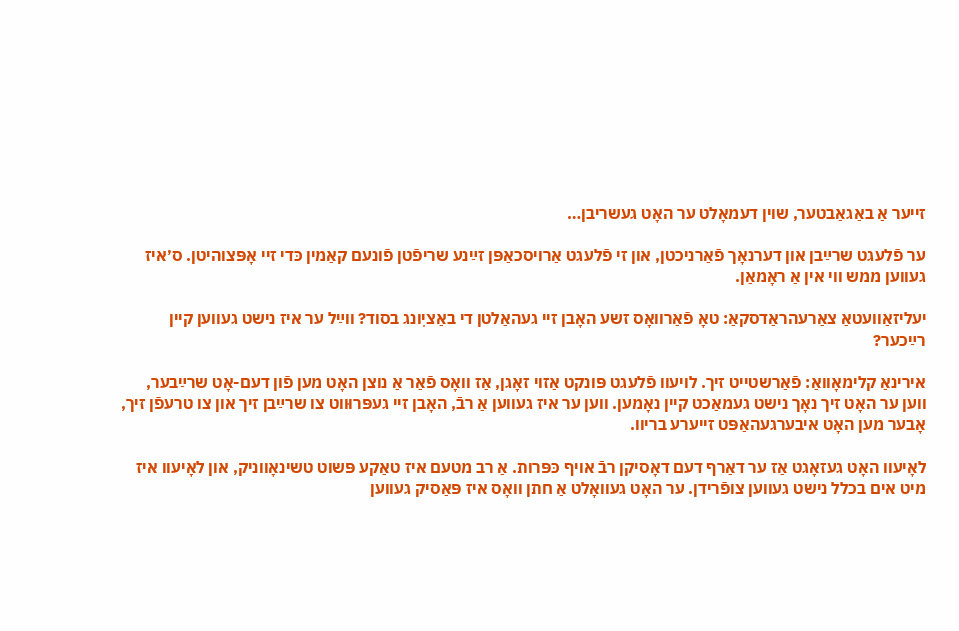זייער אַ באַגאַבטער, שוין דעמאָלט ער האָט געשריבן…

ער פֿלעגט שרײַבן און דערנאָך פֿאַרניכטן, און זי פֿלעגט אַרויסכאַפּן זײַנע שריפֿטן פֿונעם קאַמין כּדי זיי אָפּצוהיטן. ס׳איז געווען ממש ווי אין אַ ראָמאַן.

יעליזאַוועטאַ צאַרעהראַדסקאַ: טאָ פֿאַרוואָס זשע האָבן זיי געהאַלטן די באַציִונג בסוד? ווײַל ער איז נישט געווען קיין רײַכער?

אירינאַ קלימאָוואַ: פֿאַרשטייט זיך. לויעוו פֿלעגט פּונקט אַזוי זאָגן, אַז וואָס פֿאַר אַ נוצן האָט מען פֿון דעם-אָט שרײַבער, ווען ער האָט זיך נאָך נישט געמאַכט קיין נאָמען. ווען ער איז געווען אַ רבֿ, האָבן זיי געפּרוּווט צו שרײַבן זיך און צו טרעפֿן זיך, אָבער מען האָט איבערגעהאַפּט זייערע בריוו.

לאָיעוו האָט געזאָגט אַז ער דאַרף דעם דאָסיקן רבֿ אויף כּפּרות. אַ רב מטעם איז טאַקע פּשוט טשינאָווניק, און לאָיעוו איז מיט אים בכלל נישט געווען צופֿרידן. ער האָט געוואָלט אַ חתן וואָס איז פּאַסיק געווען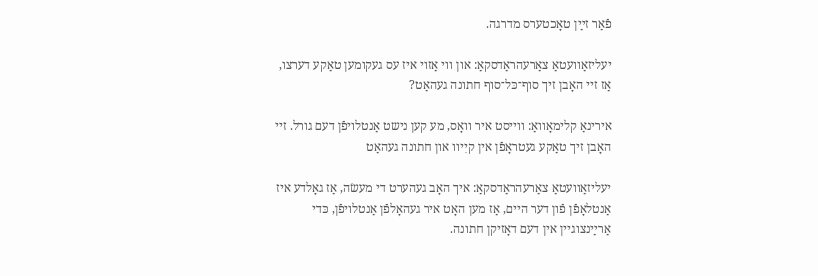פֿאַר זײַן טאָכטערס מדרגה.

יעליזאַוועטאַ צאַרעהראַדסקאַ: און ווי אַזוי איז עס געקומען טאַקע דערצו, אַז זיי האָבן זיך סוף־כּל־סוף חתונה געהאַט?

אירינאַ קלימאָוואַ: ווייסט איר וואָס, מע קען נישט אַנטלויפֿן דעם גורל. זיי האָבן זיך טאַקע געטראָפֿן אין קיִיוו און חתונה געהאַט

יעליזאַוועטאַ צאַרעהראַדסקאַ: איך האָב געהערט די מעשׂה, אַז גאָלדע איז אַנטלאָפֿן פֿון דער היים, אַז מען האָט איר געהאָלפֿן אַנטלויפֿן, כּדי אַרײַנצוגיין אין דעם דאָזיקן חתונה.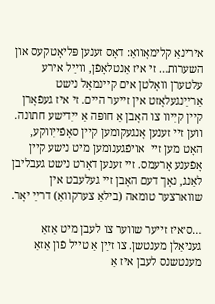אירינאַ קלימאָוואַ: דאָס זענען פּליאָטקעס און השערות… זי איז אַנטלאָפֿן, ווײַל אירע עלטערן וואָלטן אים קיינמאָל נישט אַרײַנגעלאָזט אין זייער היים. זי איז געפֿאָרן קיין קיִיוו צו האָבן אַ חופּה אַ ייִדישע חתונה. ווען זיי זענען אָנגעקומען קיין סאָפֿייִווקע, האָט מען זיי  אויפֿגענומען מיט נישע קיין אָפֿענע אָרעמס. זיי זענען דאָרט נישט געבליבן לאַנג, נאָך דעם האָבן זיי געלעבט אין שווארצער טומאה (בילאַ צערקוואַ) דרײַ יאָר.

…ס׳איז זייער שווער צו לעבן מיט אַזאַ געניאַלן מענטשן. צו זײַן אַ טייל פֿון אַזאַ מענטשנס לעבן איז אַ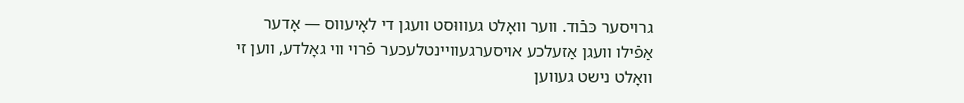גרויסער כּבֿוד. ווער וואָלט געוווּסט וועגן די לאָיעווס — אָדער אַפֿילו וועגן אַזעלכע אויסערגעוויינטלעכער פֿרוי ווי גאָלדע, ווען זי וואָלט נישט געווען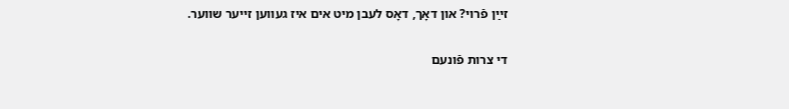זײַן פֿרוי? און דאָך, דאָס לעבן מיט אים איז געווען זייער שווער.

די צרות פֿונעם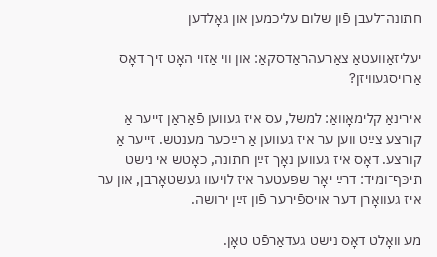חתונה־לעבן פֿון שלום עליכמען און גאָלדען

יעליזאַוועטאַ צאַרעהראַדסקאַ: און ווי אַזוי האָט זיך דאָס אַרויסגעוויזן?

אירינאַ קלימאָוואַ: למשל, עס איז געווען פֿאַראַן זייער אַ קורצע צײַט ווען ער איז געווען אַ רײַכער מענטש. זייער אַ קורצע. דאָס איז געווען נאָך זײַן חתונה, כאָטש אי נישט תיכּף־ומיד: דרײַ יאָר שפּעטער איז לויעוו געשטאָרבן, און ער איז געוואָרן דער אויספֿירער פֿון זײַן ירושה.

מע וואָלט דאָס נישט געדאַרפֿט טאָן.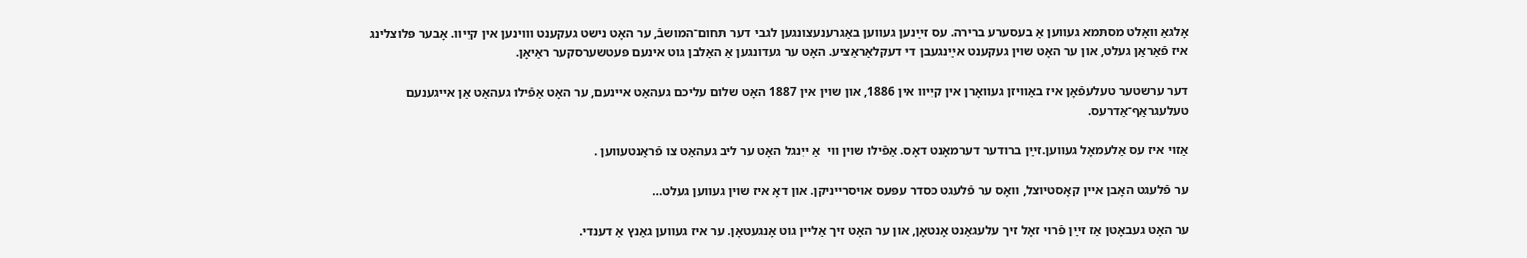אָלגאַ וואָלט מסתּמא געווען אַ בעסערע ברירה. עס זײַנען געווען באַגרענעצונגען לגבי דער תּחום־המושבֿ, ער האָט נישט געקענט וווינען אין קיִיוו. אָבער פּלוצלינג איז פֿאַראַן געלט, און ער האָט שוין געקענט אײַנגעבן די דעקלאַראַציע. האָט ער געדונגען אַ האַלבן גוט אינעם פּעטשערסקער ראַיאָן.

דער ערשטער טעלעפֿאָן איז באַוויזן געוואָרן אין קיִיוו אין 1886, און שוין אין 1887 האָט שלום עליכם געהאַט איינעם, ער האָט אַפֿילו געהאַט אַן אייגענעם טעלעגראַף־אַדרעס.

אַזוי איז עס אַלעמאָל געווען.זײַן ברודער דערמאָנט דאָס. אַפֿילו שוין ווי  אַ ייִנגל האָט ער ליב געהאַט צו פֿראַנטעווען .

ער פֿלעגט האָבן איין קאָסטיוצל, וואָס ער פֿלעגט כּסדר עפּעס אויסרייניקן. און דאָ איז שוין געווען געלט…

ער האָט געבאָטן אַז זײַן פֿרוי זאָל זיך עלעגאַנט אָנטאָן, און ער האָט זיך אַליין גוט אָנגעטאָן. ער איז געווען גאַנץ אַ דענדי.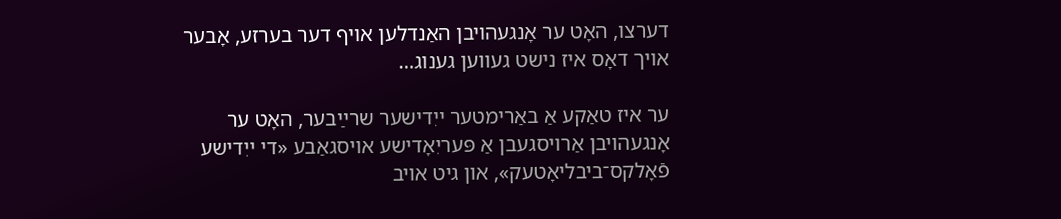דערצו, האָט ער אָנגעהויבן האַנדלען אויף דער בערזע, אָבער אויך דאָס איז נישט געווען גענוג…

ער איז טאַקע אַ באַרימטער ייִדישער שרײַבער, האָט ער אָנגעהויבן אַרויסגעבן אַ פּעריִאָדישע אויסגאַבע «די ייִדישע פֿאָלקס־ביבליאָטעק», און גיט אויב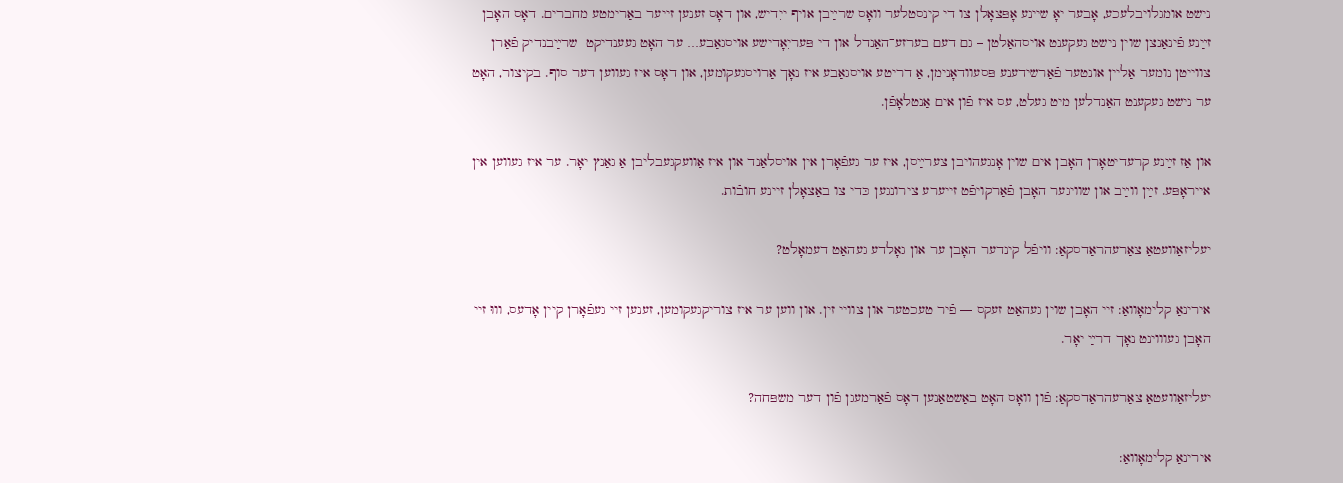נישט אומגלויבלעכע, אָבער יאָ שיינע אָפּצאָלן צו די קינסטלער וואָס שרײַבן אויף ייִדיש, און דאָס זענען זייער באַרימטע מחברים. דאָס האָבן זײַנע פֿינאַנצן שוין נישט געקענט אויסהאַלטן – גם דעם בערזע־האַנדל און די פּעריִאָדישע אויסגאַבע… ער האָט געענדיקט  שרײַבנדיק פֿאַרן צווייטן נומער אַליין אונטער פֿאַרשידענע פּסעוודאָנימן, אַ דריטע אויסגאַבע איז נאָך אַרויסגעקומען, און דאָס איז געווען דער סוף. בקיצור, האָט ער נישט געקענט האַנדלען מיט געלט, עס איז פֿון אים אַנטלאָפֿן.

און אַז זײַנע קרעדיטאָרן האָבן אים שוין אָנגעהויבן צערײַסן, איז ער געפֿאָרן אין אויסלאַנד און איז אַוועקגעבליבן אַ גאַנץ יאָר. ער איז געווען אין אייראָפּע. זײַן ווײַב און שוויגער האָבן פֿאַרקויפֿט זייערע צירונגען כּדי צו באַצאָלן זיינע חובֿות.

יעליזאַוועטאַ צאַרעהראַדסקאַ: וויפֿל קינדער האָבן ער און גאָלדע געהאַט דעמאָלט?

אירינאַ קלימאָוואַ: זיי האָבן שוין געהאַט זעקס — פֿיר טעכטער און צוויי זין. און ווען ער איז צוריקגעקומען, זענען זיי געפֿאָרן קיין אָדעס, וווּ זיי האָבן געוווינט נאָך דרײַ יאָר.

יעליזאַוועטאַ צאַרעהראַדסקאַ: פֿון וואָס האָט באַשטאַנען דאָס פֿאַרמעגן פֿון דער משפּחה?

אירינאַ קלימאָוואַ: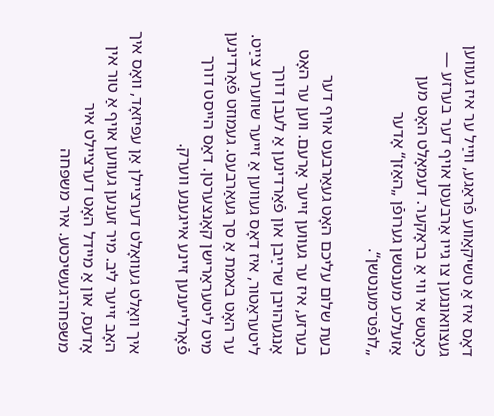דאָס איז אַ טשיקאַווע פֿראַגע, ווײַל ער איז געווען געצוואונגען צו גייו אַרבעטן אויף דער בערזע — כאָטש אי ווי אַ בראָקער. דעמאָלט האָט מען אַזעלכע מענטשן גערופֿן „האַזן“ אָדער „לופֿט־מענטשן“.

בעת שלום עליכם האָט געאַרבעט אויף דער בערזע, איז ער געווען זייער אָרעם. ווען ער האָט אָנגעהויבן שרײַבן און פֿאַרדינען אַ לעבן דורך ליטעראַטור, איז דאָס געווען אַ זייער שווערע צײַט. ער האָט באמת אַ סך געאַרבעט. געמוזט פֿאַרדינען מיט ליטעראַרישן קאָנצערטן. דאַס הייסט דורך פֿאָרלייענען זיינע אייגענע ווערק.

איך וואָלט געוואָלט דערציילן אַן עפּיזאָד, וואָס איך האָב זייער ליב. מיר זענען געווען אויף אַ טור אין אָדעס, און אַ מיידל האָט דערציילט איר משפּחה־געשיכטע. איר משפּחה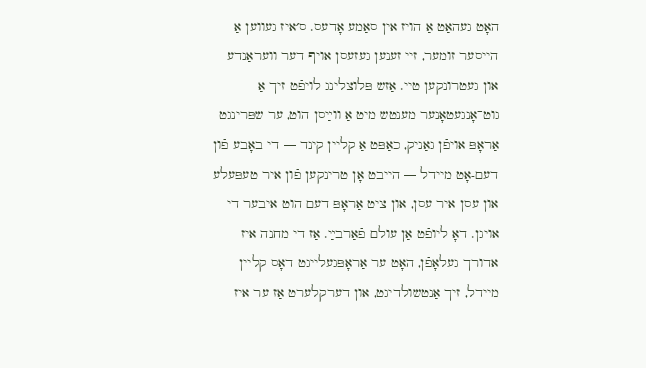האָט געהאַט אַ הויז אין סאַמע אָדעס. ס׳איז געווען אַ הייסער זומער, זיי זענען געזעסן אויף דער וועראַנדע און געטרונקען טיי. אַזש פּלוצלינג לויפֿט זיך אַ גוט־אָנגעטאָנער מענטש מיט אַ ווײַסן הוט, ער שפּרינגט אַראָפּ אויפֿן גאַניק, כאַפּט אַ קליין קינד — די באָבע פֿון דעם-אָט מיידל — הייבט אָן טרינקען פֿון איר טעפּעלע און עסן איר עסן, און ציט אַראָפּ דעם הוט איבער די אויגן. דאָ ליופֿט אַן עולם פֿאַרבײַ. אַז די מחנה איז אדורך געלאָפֿן, האָט ער אַראָפּגעלייגט דאָס קליין מיידל, זיך אַנטשולדיגט, און דערקלערט אַז ער איז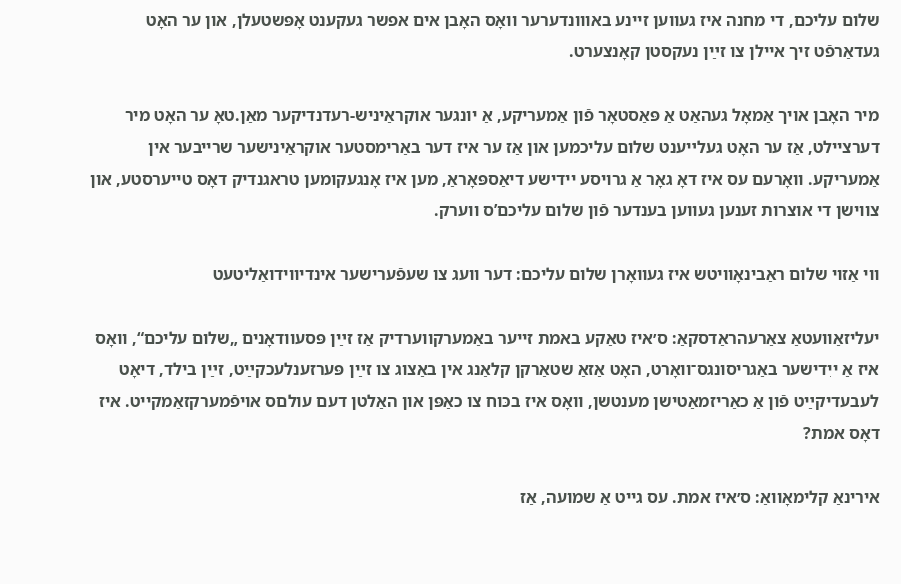שלום עליכם, די מחנה איז געווען זיינע באווונדערער וואָס האָבן אים אפשר געקענט אָפּשטעלן, און ער האָט געדאַרפֿט זיך איילן צו זײַן נעקסטן קאָנצערט.

מיר האָבן אויך אַמאָל געהאַט אַ פּאַסטאָר פֿון אַמעריקע, אַ יונגער אוקראַיניש-רעדנדיקער מאַן.טאָ ער האָט מיר דערציילט, אַז ער האָט געלײענט שלום עליכמען און אַז ער איז דער באַרימסטער אוקראַינישער שרייבער אין אַמעריקע. וואָרעם עס איז דאָ גאָר אַ גרויסע יידישע דיאַספּאָראַ, מען איז אָנגעקומען טראגנדיק דאָס טייערסטע, און צווישן די אוצרות זענען געווען בענדער פֿון שלום עליכם’ס ווערק.

ווי אַזוי שלום ראַבינאָוויטש איז געוואָרן שלום עליכם: דער וועג צו שעפֿערישער אינדיווידואַליטעט

יעליזאַוועטאַ צאַרעהראַדסקאַ: ס׳איז טאַקע באמת זייער באַמערקווערדיק אַז זײַן פּסעוודאָנים „שלום עליכם“, וואָס איז אַ ייִדישער באַגריסונגס־וואָרט, האָט אַזאַ שטאַרקן קלאַנג אין באַצוג צו זײַן פּערזענלעכקײַט, זײַן בילד, דיאָט לעבעדיקײַט פֿון אַ כאַריזמאַטישן מענטשן, וואָס איז בכּוח צו כאַפּן און האַלטן דעם עולםס אויפֿמערקזאַמקייט. איז דאָס אמת?

אירינאַ קלימאָוואַ: ס׳איז אמת. עס גייט אַ שמועה, אַז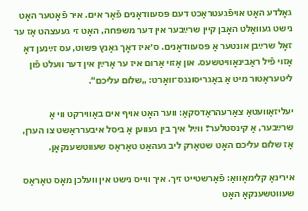גאָלדע האָט אויפֿגעטראַכט דעם פּסעוודאָנים פֿאַר אים. איר פֿאָטער האָט נישט געוואָלט האָבן קיין שרײַבער אין דער משפּחה, האָט זי געעצהט אַז ער זאָל שרײַבן אונטער אַ פּסעוודאָנים. ס׳איז דאָך גאַנץ פּשוט, עס זײַנען דאָ אַזוי פֿיל ראַבינאָוויטשעס. און אַזוי אַרום איז ער אַרײַן אין דער וועלט פֿון ליטעראַטור מיט אַ באַגריסונגס־וואָרט: „שלום עליכם“.

יעליזאַוועטאַ צאַרעהראַדסקאַ: ווער האָט אויף אים באַווירקט ווי אַ שרײַבער, אַ קינסטלער? ווײַל איך בין געווען אַ ביסל איבערראַשט צו הערן, אַז שלום עליכם האָט שטאַרק ליב געהאַט טאַראַס שעווטשענקאָן.

אירינאַ קלימאָוואַ: פֿאַרשטייט זיך. איך ווייס נישט אין וועלכן מאָס טאַראַס שעווטשענקאָ האָט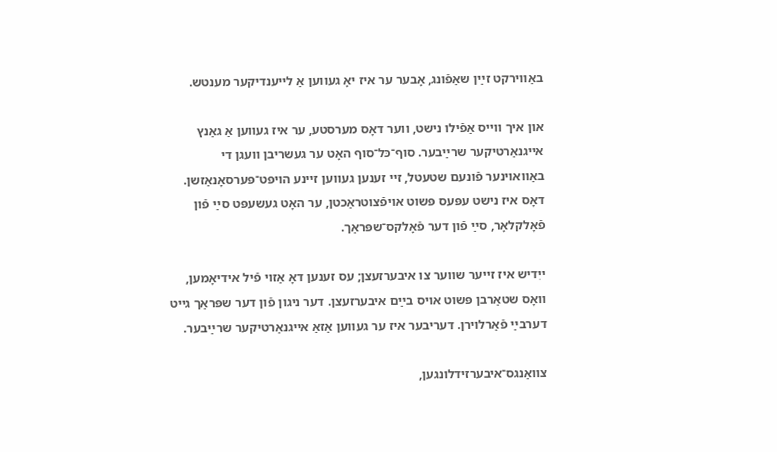באַווירקט זײַן שאַפֿונג, אָבער ער איז יאָ געווען אַ לייענדיקער מענטש.

און איך ווייס אַפֿילו נישט, ווער דאָס מערסטע, ער איז געווען אַ גאַנץ אייגנאַרטיקער שרײַבער. סוף־כּל־סוף האָט ער געשריבן וועגן די באַוואוינער פֿונעם שטעטל, זיי זענען געווען זיינע הויפּט־פּערסאָנאַזשן. דאָס איז נישט עפּעס פּשוט אויפֿצוטראַכטן, ער האָט געשעפּט סײַ פֿון פֿאָלקלאָר, סײַ פֿון דער פֿאָלקס־שפּראַך.

ייִדיש איז זייער שווער צו איבערזעצן; עס זענען דאָ אַזוי פֿיל אידיאָמען, וואָס שטאַרבן פּשוט אויס בײַם איבערזעצן. דער ניגון פֿון דער שפּראַך גייט דערבײַ פֿאַרלוירן. דעריבער איז ער געווען אַזאַ אייגנאַרטיקער שרײַבער.

צוואַנגס־איבערזידלונגען,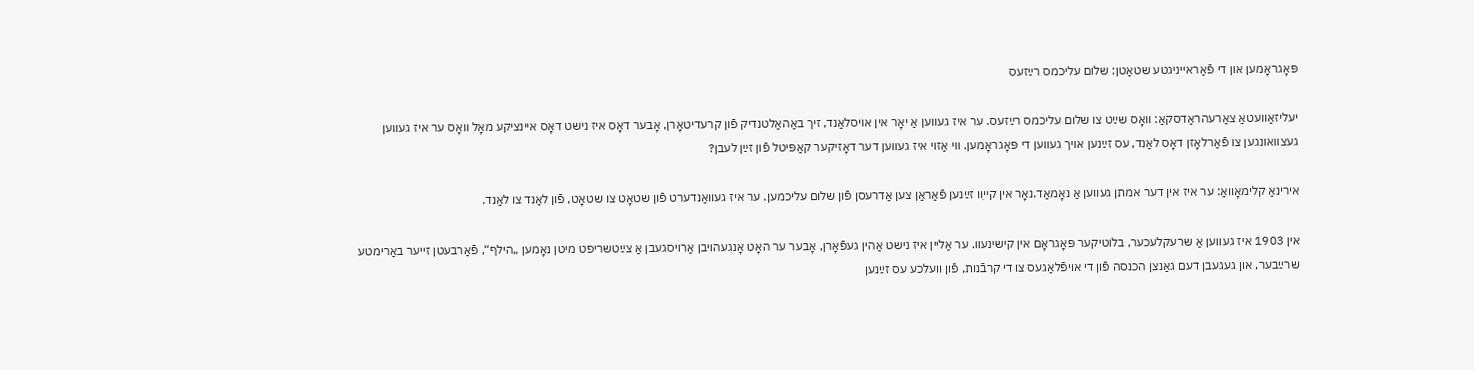פּאָגראָמען און די פֿאַראייניגטע שטאַטן: שלום עליכמס רײַזעס

יעליזאַוועטאַ צאַרעהראַדסקאַ: וואָס שײַט צו שלום עליכמס רײַזעס. ער איז געווען אַ יאָר אין אויסלאַנד, זיך באַהאַלטנדיק פֿון קרעדיטאָרן, אָבער דאָס איז נישט דאָס איינציקע מאָל וואָס ער איז געווען געצוואונגען צו פֿאַרלאָזן דאָס לאַנד, עס זײַנען אויך געווען די פּאָגראָמען. ווי אַזוי איז געווען דער דאָזיקער קאַפּיטל פֿון זײַן לעבן?

אירינאַ קלימאָוואַ: ער איז אין דער אמתן געווען אַ נאָמאַד.נאָר אין קײִוו זײַנען פֿאַראַן צען אַדרעסן פֿון שלום עליכמען. ער איז געוואַנדערט פֿון שטאָט צו שטאָט, פֿון לאַנד צו לאַנד.

אין 1903 איז געווען אַ שרעקלעכער, בלוטיקער פּאָגראָם אין קישינעוו. ער אַליין איז נישט אַהין געפֿאָרן, אָבער ער האָט אָנגעהויבן אַרויסגעבן אַ צײַטשריפט מיטן נאָמען „הילף“, פֿאַרבעטן זייער באַרימטע שרײַבער, און געגעבן דעם גאַנצן הכנסה פֿון די אויפֿלאַגעס צו די קרבֿנות, פֿון וועלכע עס זײַנען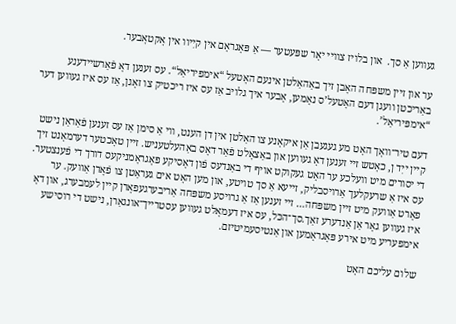געווען אַ סך.  און בלויז צוויי יאָר שפּעטער — אַ פּאָגראָם אין קיִיוו אין אָקטאָבער.

ער און זיין משפּחה האָבן זיך באַהאַלטן אינעם האָטעל “אימפּיריאַל“. עס זענען דאָ פֿאַרשיידענע באַריכטן וועגן דעם האָטעל’ס נאָמען, אָבער איך גלויב אַז עס איז ריכטיק צו זאָגן, אַז עס איז געווען דער “אימפּיריאַל’.

דעם טיר־וואָך האָט מע געגעבן אַן איקאָנע צו האַלטן אין דן הענט, ווי אַ סימן אַז עס זענען פֿאַראַן נישט קיין ייִד ן, כאָטש זיי זענען דאָ געווען און באַצאָלט פֿאַר דאָס באַהעלטעניש. זיין טאָכטער דערמאָנט זיך די יסורים מיט וועלכע ער האָט געקוקט אויף די באַנדעס פֿון דאָסיקע פּאָגראָמניקעס דורך די פֿענצטער. עס איז אַ שרעקלעך אַרויסבליק, זייעא אַ סך טויטע, און מען האָט אים געראַטן צו פֿאָרן אַוועק. ער פאָרט אַוועק מיט זיין משפּחה… זיי זענען אַז אַ גרויסע משפּחה אַריבערגעפאָרן קיין לעמבערג, און דאָ איז געווען גאָר אַן אַנדערע זאַך.סך־הכּל, עס איז דעמאָלט געווען עסטרייך־אונגאַרן, נישט די רוסישע אימפּעריע מיט אירע פּאָגראָמען און אַנטיסעמיטיזם.

שלום עליכם האָט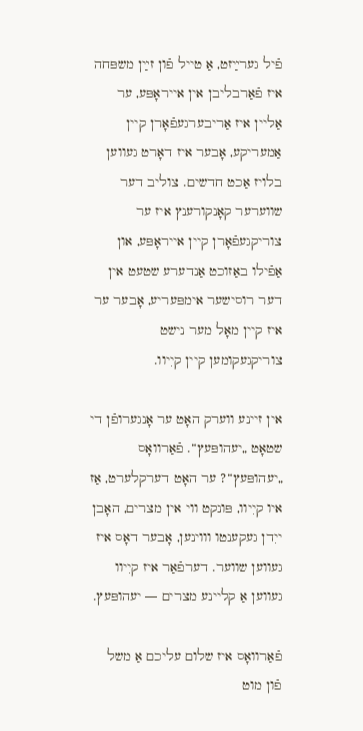פֿיל גערײַזט, אַ טייל פֿון זײַן משפּחה איז פֿאַרבליבן אין אייראָפּע, ער אַליין איז אַריבערגעפֿאָרן קיין אַמעריקע, אָבער איז דאָרט געווען בלויז אַכט חדשים. צוליב דער שווערער קאָנקורענץ איז ער צוריקגעפֿאָרן קיין אייראָפּע, און אַפֿילו באַזוכט אַנדערע שטעט אין דער רוסישער אימפּעריע, אָבער ער איז קיין מאָל מער נישט צוריקגעקומען קיין קיִיוו.

אין זיינע ווערק האָט ער אָנגערופֿן די שטאָט „יעהופּעץ“. פֿאַרוואָס „יעהופּעץ“? ער האָט דערקלערט, אַז איו קיִיוו, פּונקט ווי אין מצרים, האָבן ייִדן געקענטו וווינען, אָבער דאָס איז געווען שווער. דערפֿאַר איז קיִיוו געווען אַ קליינע מצרים — יעהופּעץ.

פֿאַרוואָס איז שלום עליכם אַ משל פֿון מוט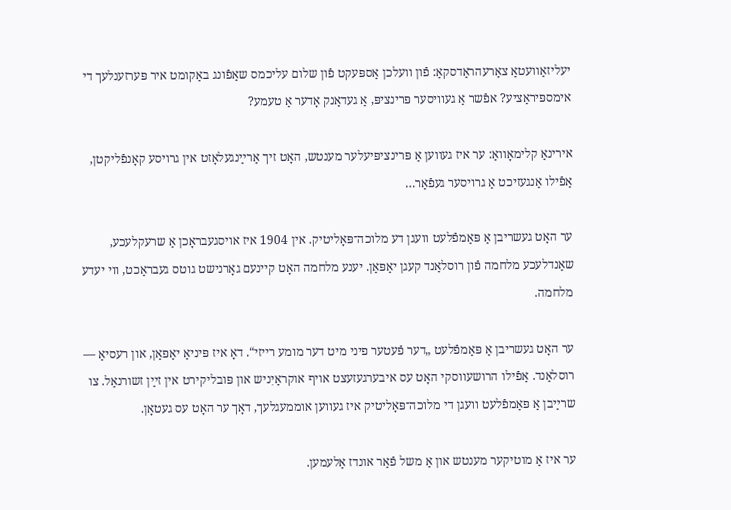יעליזאַוועטאַ צאַרעהראַדסקאַ: פֿון וועלכן אַספּעקט פֿון שלום עליכמס שאַפֿונג באַקומט איר פּערזענלעך די אימספּיראַציע? אפֿשר אַ געוויסער פּרינציפּ, אַ געדאַנק אָדער אַ טעמע?

אירינאַ קלימאָוואַ: ער איז געווען אַ פּרינציפּיעלער מענטש, האָט זיך אַרײַנגעלאָזט אין גרויסע קאָנפֿליקטן, אַפֿילו אַנגעזיכט אַ גרויסער געפֿאַר…

ער האָט געשריבן אַ פּאַמפֿלעט וועגן דע מלוכה־פּאָליטיק. אין 1904 איז אויסגעבראָכן אַ שרעקלעכע, שאַנדלעכע מלחמה פֿון רוסלאַנד קעגן יאַפּאַן. יענע מלחמה האָט קיינעם גאָרנישט גוטס געבראַכט, ווי יעדע מלחמה.

ער האָט געשריבן אַ פּאַמפֿלעט „דער פֿעטער פיני מיט דער מומע רייזי“. דאָ איז פּיניאַ יאַפּאַן, און רעסיאַ — רוסלאַנד. אַפֿילו הרושעווסקי האָט עס איבערגעזעצט אויף אוקראַיִניש און פּובליקירט אין זײַן זשורנאַל. צו שרײַבן אַ פּאַמפֿלעט וועגן די מלוכה־פּאָליטיק איז געווען אוממעגלעך, דאָך ער האָט עס געטאָן.

ער איז אַ מוטיקער מענטש און אַ משל פֿאַר אונדז אַלעמען.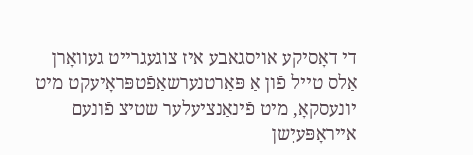די דאָסיקע אויסגאבע איז צוגעגרייט געוואָרן אַלס טייל פֿון אַ פּאַרטנערשאַפֿטפּראָיעקט מיט יונעסקאָ, מיט פֿינאַנציעלער שטיצ פֿונעם אייראָפּעיִשן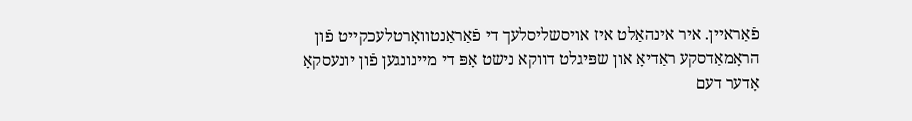פֿאַראיין. איר אינהאַלט איז אויסשליסלעך די פֿאַראַנטוואָרטלעכקייט פֿון הראָמאַדסקע ראַדיאָ און שפּיגלט דװקא נישט אָפּ די מיינונגען פֿון יונעסקאָ אָדער דעם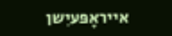אייראָפּעיִשן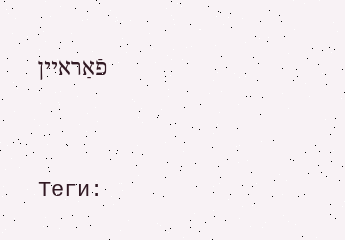פֿאַראיין




Теги: